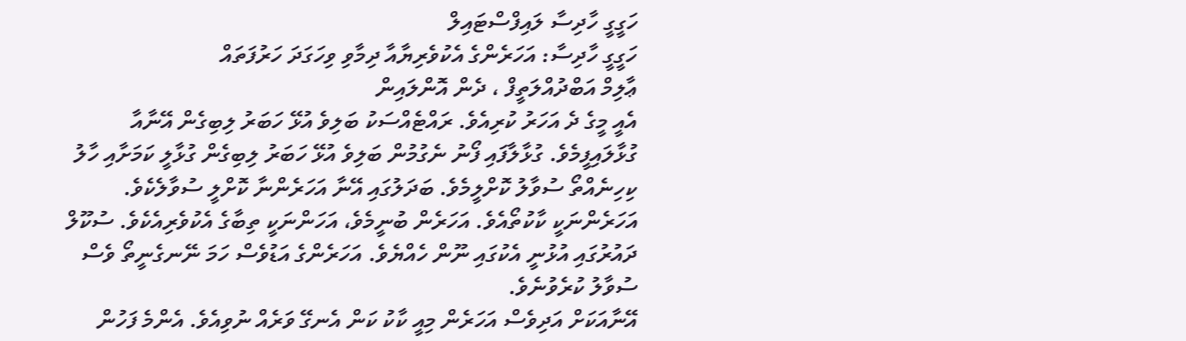ހަގީގީ ހާދިސާ ލައިފްސްޓައިލް
ހަގީގީ ހާދިސާ: އަހަރެންގެ އެކުވެރިޔާއާ ދިމާވި ވިހަގަދަ ހަރުފަތައް
ޢާލިމް އަބްދުއްލަތީފް ، ދެން އޮންލައިން
އެއީ މީގެ ދެ އަހަރު ކުރިއެވެ. ރައްޓެއްސަކު ބަލިވެ އުޅޭ ހަބަރު ލިބިގެން އޭނާއާ ގުޅާލައިފީމެވެ. ގުޅާލާފައި ފޯނު ނެގުމުން ބަލިވެ އުޅޭ ހަބަރު ލިބިގެން ގުޅާލީ ކަމަށާއި ހާލު ކިހިނެއްތޯ ސުވާލު ކޮށްލީމެވެ. ބަދަލުގައި އޭނާ އަހަރެންނާ ކޮށްލީ ސުވާލެކެވެ. އަހަރެންނަކީ ކާކުތޯއެވެ. އަހަރެން ބުނީމެވެ، އަހަންނަކީ ތިބާގެ އެކުވެރިއެކެވެ. ސުކޫލް ދައުރުގައި އުޅުނީ އެކުގައި ނޫން ހެއްޔެވެ. އަހަރެންގެ އަޑުވެސް ހަމަ ނޭނގެނީތޯ ވެސް ސުވާލު ކުރެވުނެވެ.
އޭނާއަކަށް އަދިވެސް އަހަރެން މިއީ ކާކު ކަން އެނގޭ ވަރެއް ނުވިއެވެ. އެންމެ ފަހުން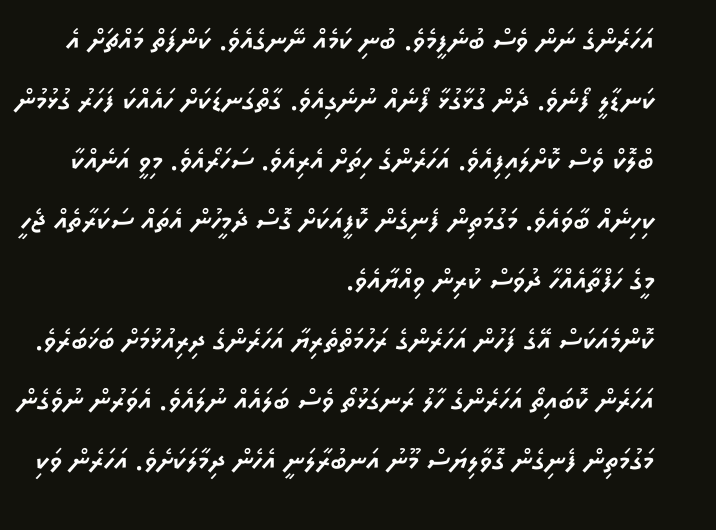އަހަރެންގެ ނަން ވެސް ބުނެފީމެވެ. ބުނި ކަމެއް ނޭނގެއެވެ. ކަންފަތް މައްޗަށް އެ ކަނޑާލީ ފޯނެވެ. ދެން ގުޅާގުޅާ ފޯނެއް ނުނެގިއެވެ. ގާތްގަނޑަކަށް ހައެއްކަ ފަހަރު ގުޅުމުން ބްލޮކް ވެސް ކޮށްލައިފިއެވެ. އަހަރެންގެ ހިތަށް އެރިއެވެ. ސަހަރޯއެވެ. މިވީ އަނެއްކާ ކިހިނެއް ބާވައެވެ. މަގުމަތިން ފެނިގެން ކޮފީއަކަށް ގޮސް ދެމީހުން އެތައް ސަކަރާތެއް ޖެހީ މީގެ ހަފްތާއެއްހާ ދުވަސް ކުރިން ވިއްޔާއެވެ.
ކޮންމެއަކަސް އޭގެ ފަހުން އަހަރެންގެ ރަހުމަތްތެރިޔާ އަހަރެންގެ ދިރިއުޅުމަށް ބަޚަބަރެވެ. އަހަރެން ކޮބައިތޯ އަހަރެންގެ ހާލު ރަނގަޅުތޯ ވެސް ބަލައެއް ނުލައެވެ. އެވަރުން ނުވެގެން މަގުމަތިން ފެނިގެން ގޮވާލިޔަސް މޫނު އަނބުރާލަނީ އެހެން ދިމާލަކަށެވެ. އަހަރެން ވަކި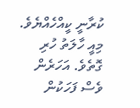ކުރާނީ ކީއްހެއްޔެވެ. މިއީ ހާލަތު ހުރި ގޮތެވެ. އަހަރެން ވެސް ފަހަކުން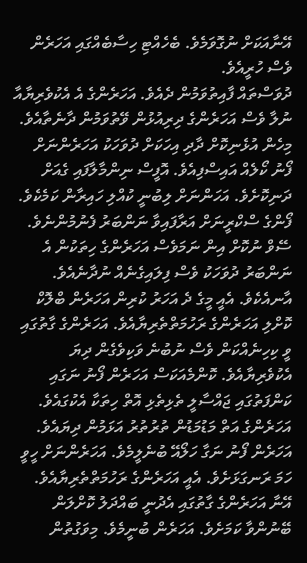އޭނާއަކަށް ނުގޮވަމެވެ. ބެހެއްޓި ހިސާބެއްގައި އަހަރެން ވެސް ހުރީއެވެ.
ދުވަސްތައް ފާއިތުވަމުން ދެއެވެ. އަހަރެންގެ އެ އެކުވެރިޔާއާ ނުލާ ވެސް އަހަރެންގެ ދިރިއުޅުން ވޭތުވަމުން ދާނެތާއެވެ. މިހެން އުޅެނިކޮށް ދާދި އިހަކަށް ދުވަހަކު އަހަރެންނަށް ފޯނު ކޯލެއް އައިސްފިއެވެ. އޮފީސް ނިންމާލާފައި ގެއަށް ދަނިކޮށެވެ. އަހަންނަށް ލިބުނީ ކުއްލި ހައިރާން ކަމެކެވެ. ފޯންގެ ސްކްރީނަށް އަރާފައިވާ ނަންބަރު ފެނުމުންނެވެ. ސޭވް ނުކޮށް އިން ނަމަވެސް އަހަރެންގެ ހިތަކުން އެ ނަންބަރު ދުވަހަކު ވެސް ފިލައިގެނެއް ނުދާނެއެވެ.
އާނއެކެވެ. އެއީ މީގެ ދެ އަހަރު ކުރިން އަހަރެން ބްލޮކް ކޮށްލި އަހަރެންގެ ރަހުމަތްތެރިޔާއެވެ. އަހަރެންގެ ގާތުގައި ވީ ކިހިނެއްކަން ވެސް ނުބުނެ ވަކިވެގެން ދިޔަ އެކުވެރިޔާއެވެ. ކޮންމެއަކަސް އަހަރެން ފޯނު ނަގައި ކަންފަތުގައި ޖައްސާލީ ތެޅިތެޅި އޮތް ހިތަކާ އެކުގައެވެ. އަހަރެންގެ އަތް މަޑުމަޑުން ތުރުތުރު އަޅަމުން ދިޔައެވެ.
އަހަރެން ފޯނު ނަގާ ހަލޯއޭ ބުނެލީމެވެ. އަހަރެންނަށް ހީވީ ހަމަ ރަނގަޅަށެވެ. އެއީ އަހަރެންގެ ރަހުމަތްތެރިޔާއެވެ. އޭނާ އަހަރެންގެ ގާތުގައި އެދުނީ ބައްދަލު ކޮށްލަން ބޭނުންވާ ކަމަށެވެ. އަހަރެން ބުނީމެވެ. މިވަގުތުން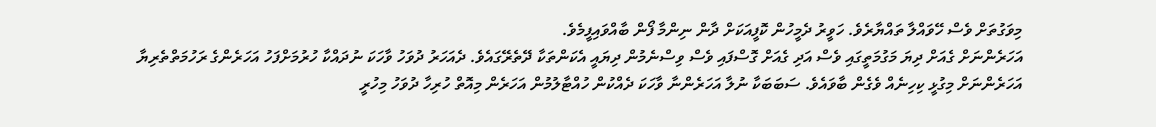މިވަގުތަށް ވެސް ހޭވައްލާ ތައްޔާރެވެ. ހަވީރު ދެމީހުން ކޮފީއަކަށް ދާން ނިންމާ ފޯން ބާއްވައިފީމެވެ.
އަހަރެންނަށް ގެއަށް ދިޔަ މަގުމަތީގައި ވެސް އަދި ގެއަށް ގޮސްފައި ވެސް ވިސްނެމުން ދިޔައީ އެކަންތަކާ ދޭތެރޭގައެވެ. ދެއަހަރު ދުވަހު ވާހަކަ ނުދައްކާ ހުރުމަށްފަހު އަހަރެންގެ ރަހުމަތްތެރިޔާ އަހަރެންނަށް މިގުޅީ ކިހިނެއް ވެގެން ބާވައެވެ. ސަބަބަކާ ނުލާ އަހަރެންނާ ވާހަކަ ދެއްކުން ހުއްޓާލުމުން އަހަރެން މިއޮތް ހުރިހާ ދުވަހު މިހުރީ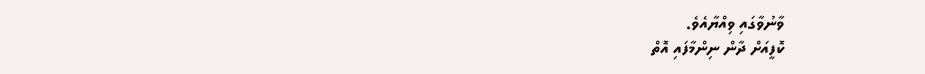ވާނުވާގައި ވިއްޔާއެވެ.
ކޮފީއަށް ދާން ނިންމާފައި އޮތް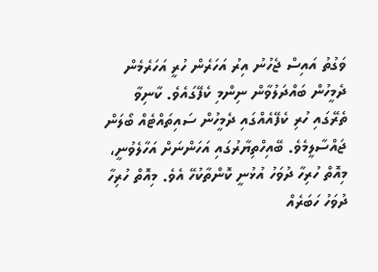ވަގުތު އައިސް ޖެހުނު އިރު އަހަރެން ހުރީ އަހަރެމެން ދެމީހުން ބައްދަލުވާން ނިންމި ކެފޭގައެވެ. ކާނިވާ ތެރޭގައި ހުރި ކެފޭއެއްގައި ދެމީހުން ސައިތައްޓެއް ބޯލަން ޖައްސާލީމެވެ. ބޭއިހްތިޔާރުގައި އަހަންނަށް އަހާލެވުނީ، މިއޮތް ހުރިހާ ދުވަހު އުޅުނީ ކޮންތާކުހޭ އެވެ. މިއޮތް ހުރިހާ ދުވަހު ހަބަރެއް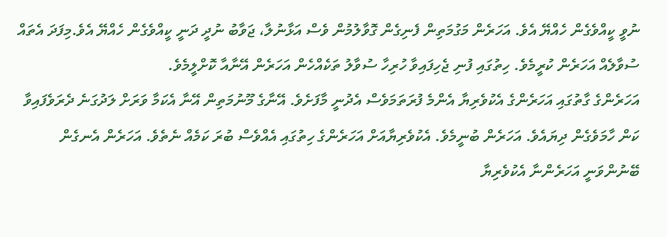ނުވީ ކީއްވެގެން ހެއްޔޭ އެވެ. އަހަރެން މަގުމަތިން ފެނިގެން ގޮވާލުމުން ވެސް އަޅާނުލާ، ޖަވާބު ނުދީ ދަނީ ކީއްވެގެން ހެއްޔޭ އެވެ.މިފަދަ އެތައް ސުވާލެއް އަހަރެން ކުރީމެވެ. ހިތުގައި ފުނި ޖެހިފައިވާ ހުރިހާ ސުވާލު ތަކެއްހެން އަހަރެން އޭނާއާ ކޮށްލީމެވެ.
އަހަރެންގެ ގާތުގައި އަހަރެންގެ އެކުވެރިޔާ އެންމެ ފުރަތަމަވެސް އެދުނީ މާފަށެވެ. އޭނާގެ މޫނުމަތިން އޭނާ އެކަމާ ވަރަށް ލަދުގަނެ ދެރަވެފައިވާ ކަން ހާމަވެގެން ދިޔައެވެ. އަހަރެން ބުނީމެވެ. އެކުވެރިޔާއަށް އަހަރެންގެ ހިތުގައި އެއްވެސް ބުރަ ކަމެއް ނެތެވެ. އަހަރެން އެނގެން ބޭނުންވަނީ އަހަރެންނާ އެކުވެރިޔާ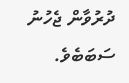ދުރުވާން ޖެހުނު ސަބަބެވެ.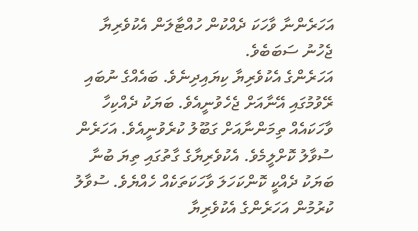އަހަރެންނާ ވާހަކަ ދެއްކުން ހުއްޓާލަން އެކުވެރިޔާ ޖެހުނު ސަބަބެވެ.
އަހަރެންގެ އެކުވެރިޔާ ކިޔައިދިނެވެ. ބައެއްގެ ނުބައި ރޭވުމުގައި އޭނާއަށް ޖެހެވުނީއެވެ. ބަޔަކު ދެއްކިހާ ވާހަކައެއް ތިމަންނާއަށް ގަބޫލު ކުރެވުނީއެވެ. އަހަރެން ސުވާލު ކޮށްލީމެވެ. އެކުވެރިޔާގެ ގާތުގައި ތިޔަ ބުނާ ބަޔަކު ދެއްކީ ކޮންކަހަލަ ވާހަކަތަކެއް ހެއްޔެވެ. ސުވާލު ކުރުމުން އަހަރެންގެ އެކުވެރިޔާ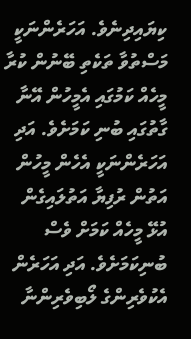ކިޔައިދިނެވެ. އަހަރެންނަކީ މަސްތުވާ ތަކެތި ބޭނުން ކުރާ މީހެއް ކަމުގައި އެމީހުން އޭނާ ގާތުގައި ބުނި ކަމަށެވެ. އަދި އަހަރެންނަކީ އެހެން މީހުން އަތުން ރުފިޔާ އަތުލައިގެން އުޅޭ މީހެއް ކަމަށް ވެސް ބުނިކަމަށެވެ. އަދި އަހަރެން އެކުވެރިންގެ ލޯބިވެރިންނާ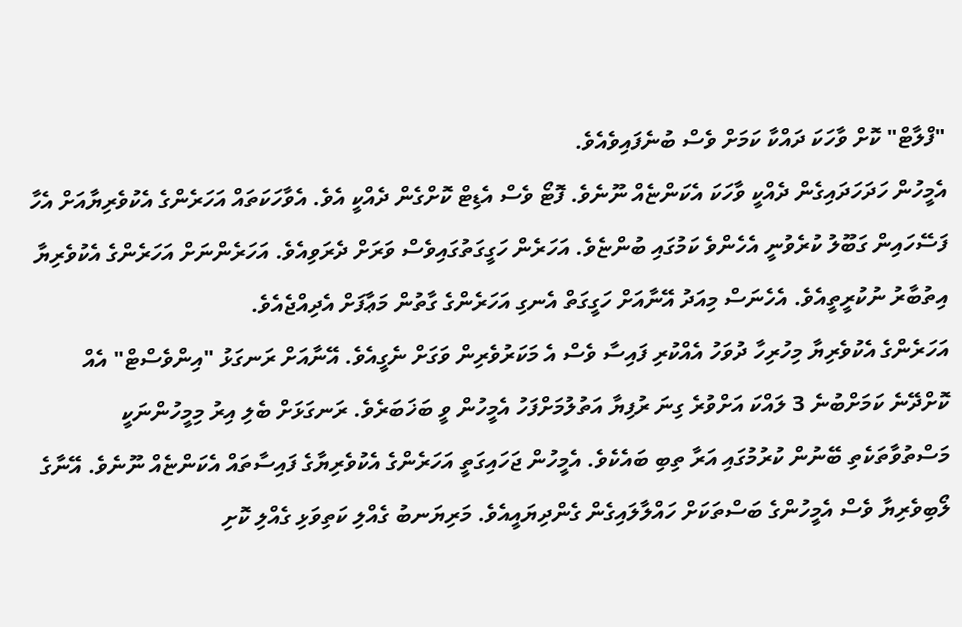"ފްލާޓް" ކޮށް ވާހަކަ ދައްކާ ކަމަށް ވެސް ބުނެފައިވެއެވެ.
އެމީހުން ހަދަހަދައިގެން ދެއްކީ ވާހަކަ އެކަންޏެއް ނޫނެވެ. ފޮޓޯ ވެސް އެޑިޓް ކޮށްގެން ދެއްކީ އެވެ. އެވާހަކަތައް އަހަރެންގެ އެކުވެރިޔާއަށް އެހާ ފަސޭހައިން ގަބޫލު ކުރެވުނީ އެހެންވެ ކަމުގައި ބުންޏެވެ. އަހަރެން ހަގީގަތުގައިވެސް ވަރަށް ދެރަވިއެވެ. އަހަރެންނަށް އަހަރެންގެ އެކުވެރިޔާ އިތުބާރު ނުކުރީތީއެވެ. އެހެނަސް މިއަދު އޭނާއަށް ހަގީގަތް އެނގި އަހަރެންގެ ގާތުން މަޢާފަށް އެދިއްޖެއެވެ.
އަހަރެންގެ އެކުވެރިޔާ މިހުރިހާ ދުވަހު އެއްކުރި ފައިސާ ވެސް އެ މަކަރުވެރިން ވަގަށް ނެގީއެވެ. އޭނާއަށް ރަނގަޅު "އިންވެސްޓް" އެއް ކޮށްދޭނެ ކަމަށްބުނެ 3 ލައްކަ އަށްވުރެ ގިނަ ރުފިޔާ އަތުލުމަށްފަހު އެމީހުން ވީ ބަޚަބަރެވެ. ރަނގަޅަށް ބެލި އިރު މިމީހުންނަކީ މަސްތުވާތަކެތި ބޭނުން ކުރުމުގައި އަރާ ތިބި ބައެކެވެ. އެމީހުން ޖަހައިގަތީ އަހަރެންގެ އެކުވެރިޔާގެ ފައިސާތައް އެކަންޏެއް ނޫނެވެ. އޭނާގެ ލޯބިވެރިޔާ ވެސް އެމީހުންގެ ބަސްތަކަށް ހައްލާލައިގެން ގެންދިޔައީއެވެ. މަރިޔަނބު ގެއްލި ކަތިވަޅި ގެއްލި ކޮށި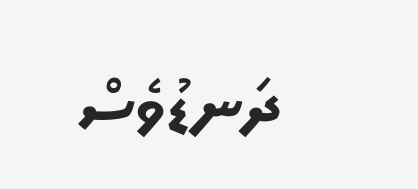ދަނޑުވެސް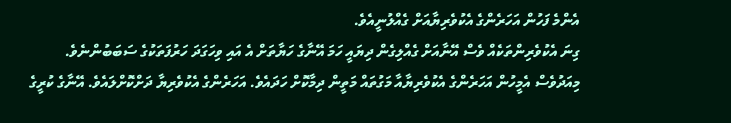އެންމެ ފަހުން އަހަރެންގެ އެކުވެރިޔާއަށް ގެއްލުނީއެވެ.
ގިނަ އެކުވެރިންތަކެއް ވެސް އޭނާއަށް ގެއްލިގެން ދިޔައީ ހަމަ އޭނާގެ ހަޔާތަށް އެ އައި ވިހަގަދަ ހަރުފަތަކުގެ ސަބަބުންނެވެ. މިއަދުވެސް އެމީހުން އަހަރެންގެ އެކުވެރިޔާއާ މަގުތައް މަތީން ދިމާކޮށް ހަދައެވެ. އަހަރެންގެ އެކުވެރިޔާ ދަށްކޮށްލައެވެ. އޭނާގެ ކުރީގެ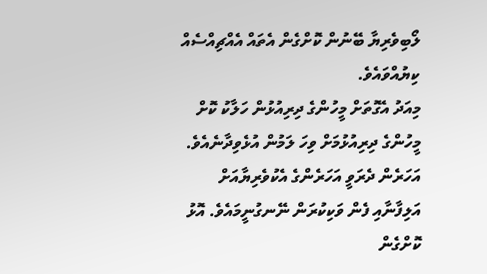ލޯބިވެރިޔާ ބޭނުން ކޮށްގެން އެތައް އެއްޗިއްސެއް ކިޔުއްވައެވެ.
މިއަދު އެގޮތަށް މީހުންގެ ދިރިއުޅުން ހަލާކު ކޮށް މީހުންގެ ދިރިއުޅުމަށް ވިހަ ލަމުން އުޅެވިދާނެއެވެ. އަހަރެން ދެރަވީ އަހަރެންގެ އެކުވެރިޔާއަށް އަލިފާނާއި ފެން ވަކިކުރަން ނޭނގުނީމައެވެ. އޮޅު ކޮށްގެން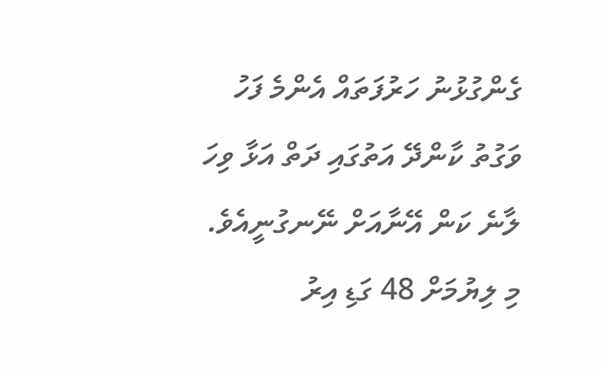ގެންގުޅުނު ހަރުފަތައް އެންމެ ފަހު ވަގުތު ކާންދޭ އަތުގައި ދަތް އަޅާ ވިހަ ލާނެ ކަން އޭނާއަށް ނޭނގުނީއެވެ.
މި ލިޔުމަށް 48 ގަޑި އިރު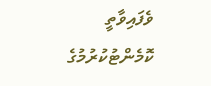ވެފައިވާތީ ކޮމެންޓުކުރުމުގެ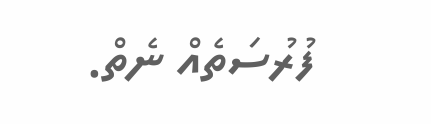ފުރުސަތެއް ނެތް.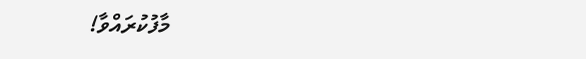މާފުކުރައްވާ!